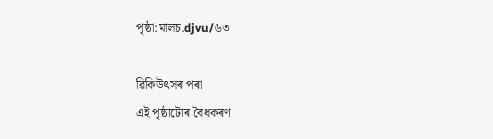পৃষ্ঠা:মালচ.djvu/৬৩

ৱিকিউৎসৰ পৰা
এই পৃষ্ঠাটোৰ বৈধকৰণ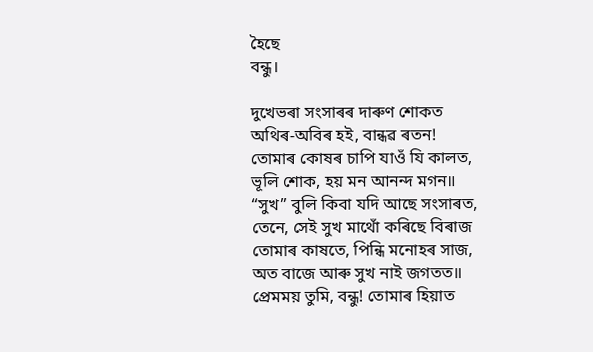হৈছে
বন্ধু।

দুখেভৰা সংসাৰৰ দাৰুণ শোকত
অথিৰ-অবিৰ হই, বান্ধৱ ৰতন!
তোমাৰ কোষৰ চাপি যাওঁ যি কালত,
ভূলি শোক, হয় মন আনন্দ মগন॥
“সুখ” বুলি কিবা যদি আছে সংসাৰত,
তেনে, সেই সুখ মাথোঁ কৰিছে বিৰাজ
তোমাৰ কাষতে, পিন্ধি মনোহৰ সাজ,
অত বাজে আৰু সুখ নাই জগতত॥
প্ৰেমময় তুমি, বন্ধু! তোমাৰ হিয়াত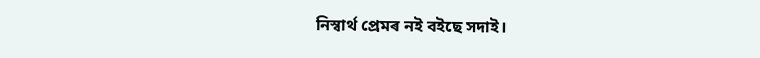নিস্বাৰ্থ প্ৰেমৰ নই বইছে সদাই।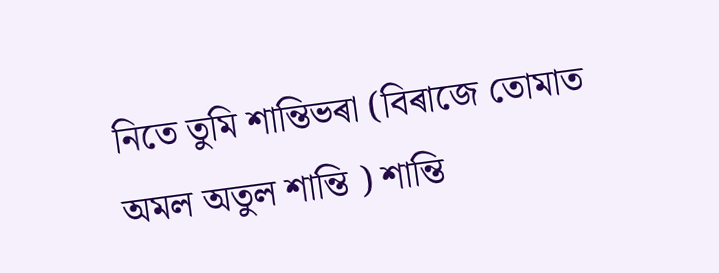নিতে তুমি শান্তিভৰা (বিৰাজে তোমাত
অমল অতুল শান্তি ) শান্তি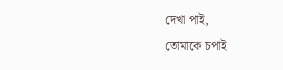দেখা পাই,
তোমাকে চপাই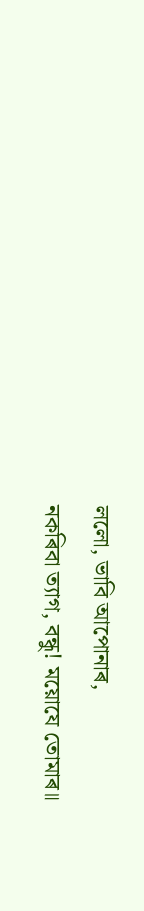ললো, ভাবি আপোনাৰ,
নকৰিবা ত্যাগ, বন্ধু! ময়োযে তোমাৰ॥